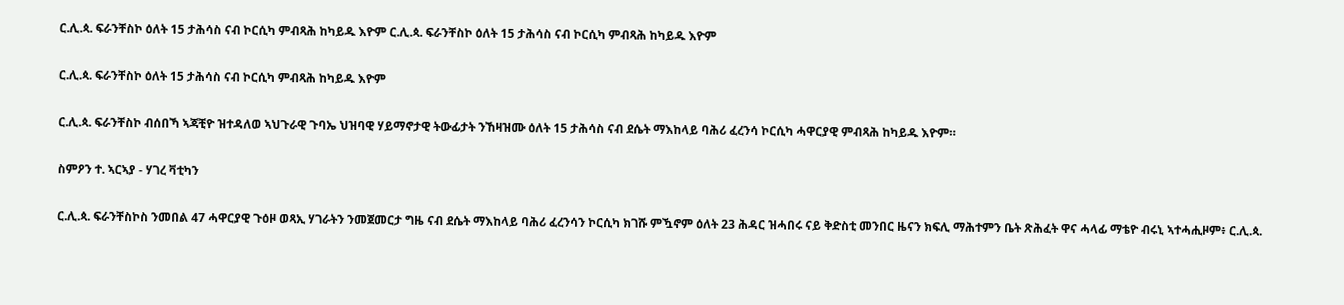ር.ሊ.ጳ. ፍራንቸስኮ ዕለት 15 ታሕሳስ ናብ ኮርሲካ ምብጻሕ ከካይዱ እዮም ር.ሊ.ጳ. ፍራንቸስኮ ዕለት 15 ታሕሳስ ናብ ኮርሲካ ምብጻሕ ከካይዱ እዮም

ር.ሊ.ጳ. ፍራንቸስኮ ዕለት 15 ታሕሳስ ናብ ኮርሲካ ምብጻሕ ከካይዱ እዮም

ር.ሊ.ጳ. ፍራንቸስኮ ብሰበኻ ኣጃቺዮ ዝተዳለወ ኣህጉራዊ ጉባኤ ህዝባዊ ሃይማኖታዊ ትውፊታት ንኸዛዝሙ ዕለት 15 ታሕሳስ ናብ ደሴት ማእከላይ ባሕሪ ፈረንሳ ኮርሲካ ሓዋርያዊ ምብጻሕ ከካይዱ እዮም።

ስምዖን ተ. ኣርኣያ - ሃገረ ቫቲካን

ር.ሊ.ጳ. ፍራንቸስኮስ ንመበል 47 ሓዋርያዊ ጉዕዞ ወጻኢ ሃገራትን ንመጀመርታ ግዜ ናብ ደሴት ማእከላይ ባሕሪ ፈረንሳን ኮርሲካ ክገሹ ምዃኖም ዕለት 23 ሕዳር ዝሓበሩ ናይ ቅድስቲ መንበር ዜናን ክፍሊ ማሕተምን ቤት ጽሕፈት ዋና ሓላፊ ማቴዮ ብሩኒ ኣተሓሒዞም፥ ር.ሊ.ጳ.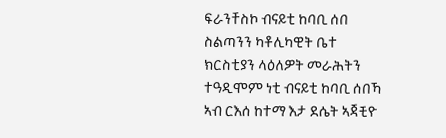ፍራንቸስኮ ብናይቲ ከባቢ ሰበ ስልጣንን ካቶሊካዊት ቤተ ክርስቲያን ላዕለዎት መራሕትን ተዓዲሞም ነቲ ብናይቲ ከባቢ ሰበኻ ኣብ ርእሰ ከተማ እታ ደሴት ኣጃቺዮ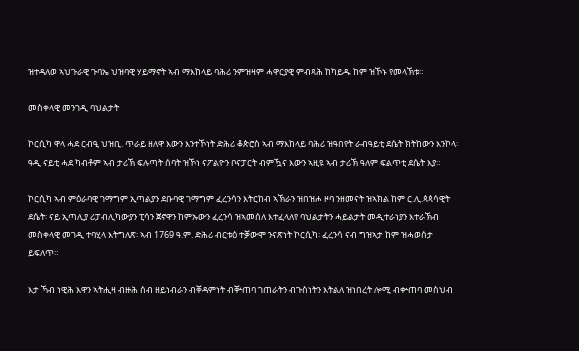ዝተዳለወ ኣህጉራዊ ጉባኤ ህዝባዊ ሃይማኖት ኣብ ማእከላይ ባሕሪ ንምዝዛም ሓዋርያዊ ምብጻሕ ከካይዱ ከም ዝኾኑ የመላኽቱ።

መስቀላዊ መንገዲ ባህልታት

ኮርሲካ ዋላ ሓደ ርብዒ ህዝቢ. ጥራይ ዘለዋ እውን እንተኾነት ድሕሪ ቆጵሮስ ኣብ ማእከላይ ባሕሪ ዝዓበየት ራብዓይቲ ደሴት ክትከውን እንኮላ፡ ዓዲ ናይቲ ሓደ ካብቶም ኣብ ታሪኽ ፍሉጣት ሰባት ዝኾነ ናፖልዮን ቦናፓርት ብምዃና እውን ኣዚዩ ኣብ ታሪኽ ዓለም ፍልጥቲ ደሴት እያ።

ኮርሲካ ኣብ ምዕራባዊ ገማግም ኢጣልያን ደቡባዊ ገማግም ፈረንሳን እትርከብ ኣኽራን ዝበዝሖ ዞባ ንዘመናት ዝኣክል ከም ር.ሊ.ጳጳሳዊት ደሴት፡ ናይ ኢጣሊያ ሪፓብሊካውያን ፒሳን ጀኖዋን ከምኡውን ፈረንሳ ዝኣመሰለ እተፈላለየ ባህልታትን ሓይልታት መዲተራነያን እተራኽብ መስቀላዊ መገዲ ተባሂላ እትግለጽ፡ ኣብ 1769 ዓ.ም. ድሕሪ ብርቱዕ ተቓውሞ ንናጽነት ኮርሲካ፡ ፈረንሳ ናብ ግዝኣታ ከም ዝሓወሰታ ይፍለጥ።

እታ ኻብ ነዊሕ እዋን ኣትሒዛ ብዙሕ ሰብ ዘይነብራን ብቐዳምነት ብቝጠባ ገጠራትን ብጉስነትን እትልለ ዝነበረት ሎሚ ብቍጠባ መስህብ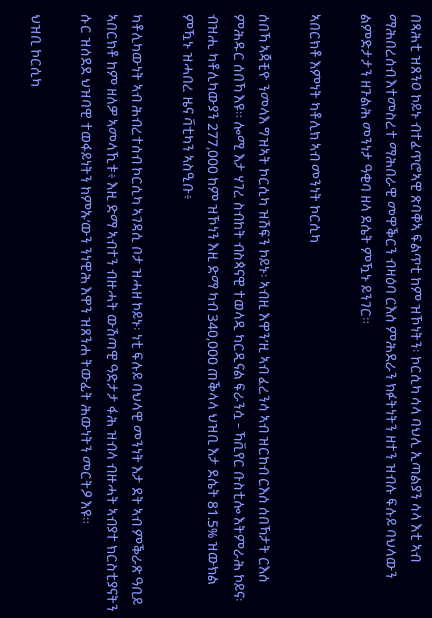በጻሕቲ ዝጸንዐ ኮይኑ ብተፈጥሮኣዊ ጽባቐኣ ፍልጥቲ ከም ዝኾነትን፡ ኮርሲካ ሳላ ባህሊ ኢጣልያን ሳላ እቲ ኣብ ማሕበረሰብ እተመስረተ ማሕበራዊ መዋቕርን ብዛዕባ ርእሰ ምሕደራን ክፉትነትን ዘተን ዝብሉ ፍሉይ ባህላውን ልምድታታን ዘጉልሕ መንነታ ዓቂባ ዘላ ደሴት ምዃኑ ይንገር።

ኣበርክቶ እምነት ካቶሊክ ኣብ መንነት ኮርሲካ

ሰበኻ ኣጃቺዮ ንመላእ ግዝኣት ኮርሲካ ዝሽፍን ኮይኑ፡ ኣብዚ እዋን’ዚ ኣብ ፈረንሳ ኣብ ዝርከብ ርእሰ ሰበኻታት ርእሰ ምሕዱር ሰበኻ እዩ። ሎሚ እታ ሃገረ ስብከት ብስጳናዊ ተወላዲ ካርዲናል ፍራንሷ - ኻቪየር ቡስቲሎ እትምራሕ ኮይና፡ ብዝሒ ካቶሊካውያን 277,000 ከም ዝኾነን እዚ ድማ ካብ 340,000 ጠቕላላ ህዝቢ እታ ደሴት 81.5% ዝውክል ምዃኑ ዝሓበረ ዜና ቫቲካን ኣስዒቡ፥

ካቶሊካውነት ኣብ ሕብረተሰብ ኮርሲካ ኣገዳሲ ቦታ ዝሓዘ ኮይኑ፡ ነቲ ፍሉይ ባህላዊ መንነት እታ ደት ኣብ ምቕራጽ ዓቢይ ኣበርክቶ ከም ዘለዎ ኣመላኺቱ፥ እዚ ድማ ኣብተን ብዙሓት ውሽጣዊ ዓድታታ ፋሕ ዝብላ ብዙሓት ኣብያተ ክርስቲያናትን ሱር ዝሰደደ ህዝባዊ ተወፋይነትን ከምኡ’ውን ንነዊሕ እዋን ዝጸንሐ ትውፊት ሕውነትን መርትዖ እዩ።

ህዝቢ ኮርሲካ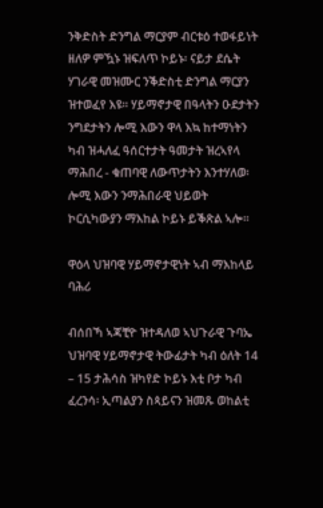ንቅድስት ድንግል ማርያም ብርቱዕ ተወፋይነት ዘለዎ ምዃኑ ዝፍለጥ ኮይኑ፡ ናይታ ደሴት ሃገራዊ መዝሙር ንቕድስቲ ድንግል ማርያን ዝተወፈየ እዩ። ሃይማኖታዊ በዓላትን ዑደታትን ንግደታትን ሎሚ እውን ዋላ እኳ ከተማነትን ካብ ዝሓለፈ ዓሰርተታት ዓመታት ዝረኣየላ ማሕበረ - ቁጠባዊ ለውጥታትን እንተሃለወ፡ ሎሚ እውን ንማሕበራዊ ህይወት ኮርሲካውያን ማእከል ኮይኑ ይቕጽል ኣሎ።

ዋዕላ ህዝባዊ ሃይማኖታዊነት ኣብ ማእከላይ ባሕሪ

ብሰበኻ ኣጃቺዮ ዝተዳለወ ኣህጉራዊ ጉባኤ ህዝባዊ ሃይማኖታዊ ትውፊታት ካብ ዕለት 14 – 15 ታሕሳስ ዝካየድ ኮይኑ እቲ ቦታ ካብ ፈረንሳ፡ ኢጣልያን ስጳይናን ዝመጹ ወከልቲ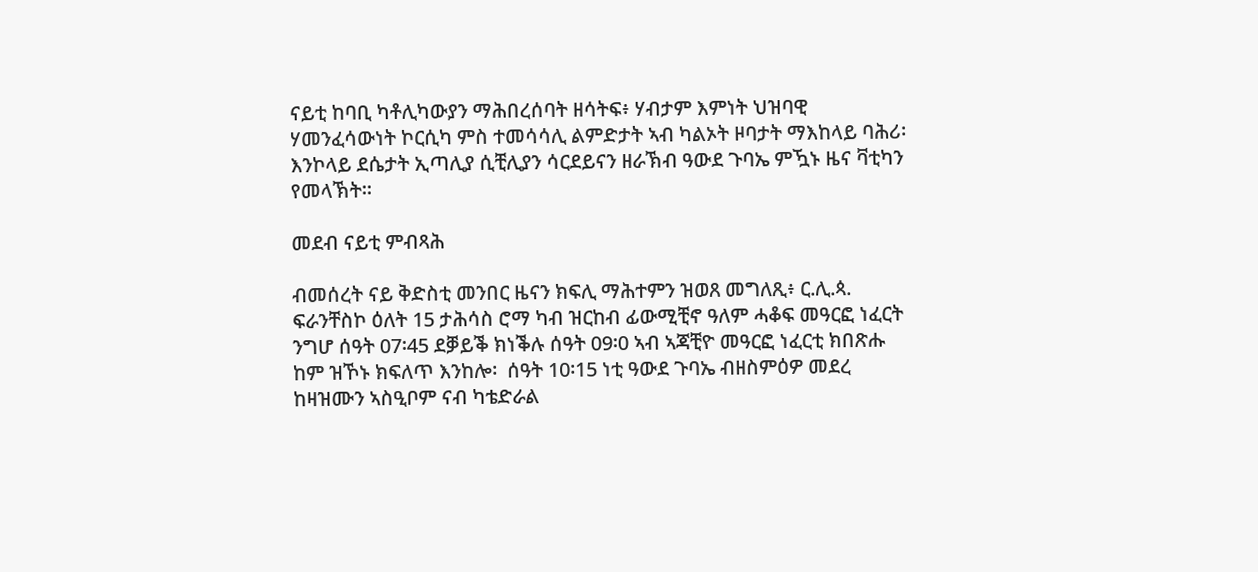ናይቲ ከባቢ ካቶሊካውያን ማሕበረሰባት ዘሳትፍ፥ ሃብታም እምነት ህዝባዊ ሃመንፈሳውነት ኮርሲካ ምስ ተመሳሳሊ ልምድታት ኣብ ካልኦት ዞባታት ማእከላይ ባሕሪ፡ እንኮላይ ደሴታት ኢጣሊያ ሲቺሊያን ሳርደይናን ዘራኽብ ዓውደ ጉባኤ ምዃኑ ዜና ቫቲካን የመላኽት።

መደብ ናይቲ ምብጻሕ

ብመሰረት ናይ ቅድስቲ መንበር ዜናን ክፍሊ ማሕተምን ዝወጸ መግለጺ፥ ር.ሊ.ጳ. ፍራንቸስኮ ዕለት 15 ታሕሳስ ሮማ ካብ ዝርከብ ፊውሚቺኖ ዓለም ሓቆፍ መዓርፎ ነፈርት ንግሆ ሰዓት 07፡45 ደቓይቕ ክነቕሉ ሰዓት 09፡0 ኣብ ኣጃቺዮ መዓርፎ ነፈርቲ ክበጽሑ ከም ዝኾኑ ክፍለጥ እንከሎ፡  ሰዓት 10፡15 ነቲ ዓውደ ጉባኤ ብዘስምዕዎ መደረ ከዛዝሙን ኣስዒቦም ናብ ካቴድራል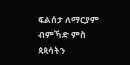ፍልሰታ ለማርያም ብምኻድ ምስ ጳጳሳትን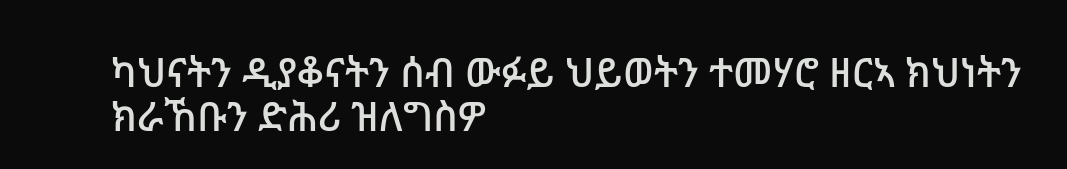ካህናትን ዲያቆናትን ሰብ ውፉይ ህይወትን ተመሃሮ ዘርኣ ክህነትን ክራኸቡን ድሕሪ ዝለግስዎ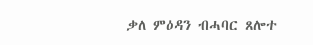ቃለ ምዕዳን ብሓባር ጸሎተ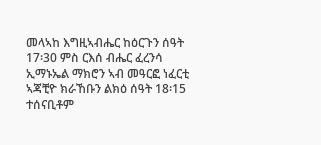መላኣከ እግዚኣብሔር ከዕርጉን ሰዓት 17፡30 ምስ ርእሰ ብሔር ፈረንሳ ኢማኑኤል ማክሮን ኣብ መዓርፎ ነፈርቲ ኣጃቺዮ ክራኸቡን ልክዕ ሰዓት 18፡15 ተሰናቢቶም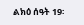ልክዕ ሰዓት 19፡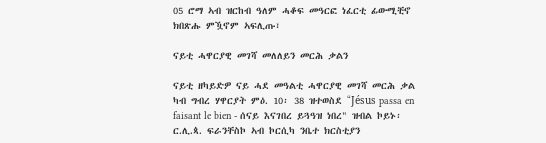05 ሮማ ኣብ ዝርከብ ዓለም ሓቆፍ መዓርፎ ነፈርቲ ፊውሚቺኖ ክበጽሑ ምዃኖም ኣፍሊጡ፣

ናይቲ ሓዋርያዊ መገሻ መለለይን መርሕ ቃልን

ናይቲ ዘካይድዎ ናይ ሓደ መዓልቲ ሓዋርያዊ መገሻ መርሕ ቃል ካብ ግብረ ሃዋርያት ምዕ. 10፡ 38 ዝተወስደ “Jésus passa en faisant le bien - ሰናይ እናገበረ ይጓዓዝ ነበረ" ዝብል ኮይኑ፡ ር.ሊ.ጳ. ፍራንቸስኮ ኣብ ኮርሲካ ንቤተ ክርስቲያን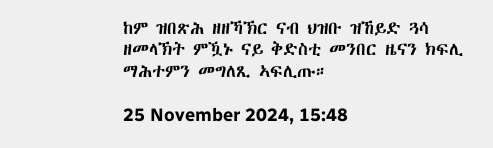ከም ዝበጽሕ ዘዘኻኽር ናብ ህዝቡ ዝኸይድ ጓሳ ዘመላኽት ምዃኑ ናይ ቅድስቲ መንበር ዜናን ክፍሊ ማሕተምን መግለጺ ኣፍሊጡ።

25 November 2024, 15:48